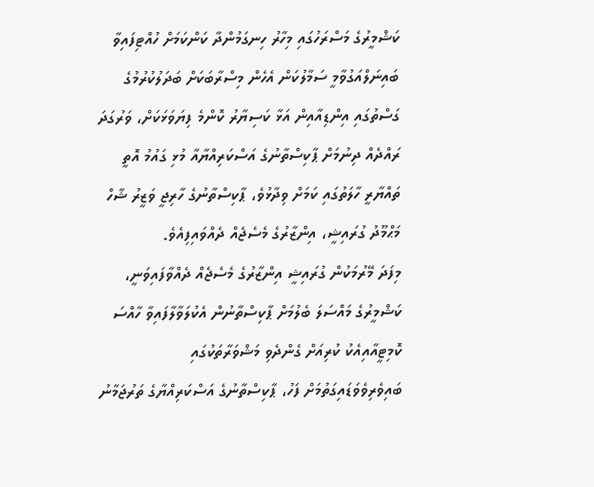ކަޝްމީރުގެ މަސްރަހުގައި މިހާރު ހިނގަމުންދާ ކަންކަމަށް ހުއްޓިފައިވާ ބައިނަލްއަގުވާމީ ސަމާލުކަން އެހެން މިސްރާބަކަށް ބަދަލުކުރުމުގެ ގަސްތުގައި އިންޑިއާއިން އަޅާ ކަސިޔާރު ކޮންމެ ފިޔަވަޅަކަށް، ވަރުގަދަ ރައްދެއް ދިނުމަށް ޕާކިސްތާނުގެ އަސްކަރިއްޔާއާ މުޅި ގައުމު އޮތީ ތައްޔާރީ ހާލަތުގައި ކަމަށް ވިދާޅުވެ، ޕާކިސްތާނުގެ ހާރިޖީ ވަޒީރު ޝާހް މަޙްމޫދު ގުރައިޝީ، އިންޒާރުގެ މެސެޖެއް ދެއްވައިފިއެވެ.
މިފަދަ މޭރުމަކުން ގުރައިޝީ އިންޒާރުގެ މެސެޖެއް ދެއްވާފައިވަނީ، ކަޝްމީރުގެ މައްސަލަ ބެލުމަށް ޕާކިސްތާނުން އެކުލަވާލާފައިވާ ހާއްސަ ކޮމިޓީއާއިއެކު ކުރިއަށް ގެންދެވި މަޝްވަރާތަކުގައި ބައިވެރިވެވަޑައިގަތުމަށް ފަހު، ޕާކިސްތާނުގެ އަސްކަރިއްޔާގެ ތަރުޖަމާނު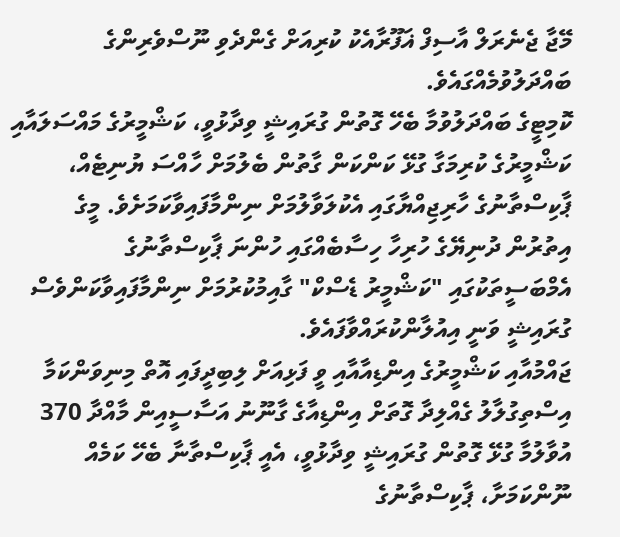މޭޖާ ޖެނެރަލް އާސިފް ޣަފޫރާއެކު ކުރިއަށް ގެންދެވި ނޫސްވެރިންގެ ބައްދަލުވުމެއްގައެވެ.
ކޮމިޓީގެ ބައްދަލުވުމާ ބެހޭ ގޮތުން ގުރައިޝީ ވިދާޅުވީ، ކަޝްމީރުގެ މައްސަލައާއި ކަޝްމީރުގެ ކުރިމަގާ ގުޅޭ ކަންކަން ގާތުން ބެލުމަށް ހާއްސަ ޔުނިޓެއް، ޕާކިސްތާނުގެ ހާރިޖިއްޔާގައި އެކުލަވާލުމަށް ނިންމާފައިވާކަމަށެވެ. މީގެ އިތުރުން ދުނިޔޭގެ ހުރިހާ ހިސާބެއްގައި ހުންނަ ޕާކިސްތާނުގެ އެމްބަސީތަކުގައި "ކަޝްމީރު ޑެސްކް" ގާއިމުކުރުމަށް ނިންމާފައިވާކަންވެސް ގުރައިޝީ ވަނީ އިއުލާންކުރައްވާފައެވެ.
ޖައްމުއާއި ކަޝްމީރުގެ އިންޑިއާއާއި ވީ ފަޅިއަށް ލިބިދީފައި އޮތް މިނިވަންކަމާ އިސްތިގުލާލު ގެއްލިދާ ގޮތަށް އިންޑިއާގެ ގާނޫނު އަސާސީއިން މާއްދާ 370 އުވާލުމާ ގުޅޭ ގޮތުން ގުރައިޝީ ވިދާޅުވީ، އެއީ ޕާކިސްތާނާ ބެހޭ ކަމެއް ނޫންކަމަށާ، ޕާކިސްތާނުގެ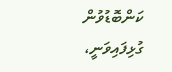ކަންބޮޑުވުން ގުޅިފައިވަނީ،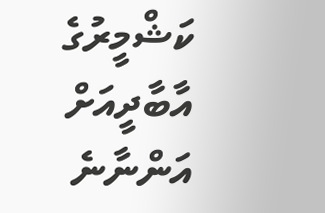ކަޝްމީރުގެ އާބާދީއަށް އަންނާނެ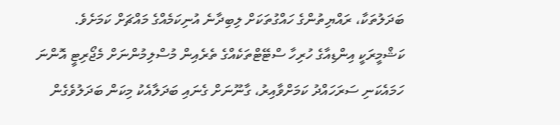ބަދަލުތަކާ، ރައްޔިތުންގެ ހައްގުތަކަށް ލިބިދާނެ އުނިކަމެއްގެ މައްޗަށް ކަމަށެވެ.
ކަޝްމީރަކީ އިންޑިއާގެ ހުރިހާ ސްޓޭޓްތަކެއްގެ ތެރެއިން މުސްލިމުންނަށް މެޖޯރިޓީ އޮންނަ ހަމައެކަނި ސަރަހައްދު ކަމަށްވާއިރު، ގާނޫނަށް ގެނައި ބަދަލާއެކު މިކަން ބަދަލުވެގެން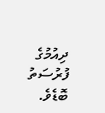ދިއުމުގެ ފުރުސަތު ބޮޑެވެ.